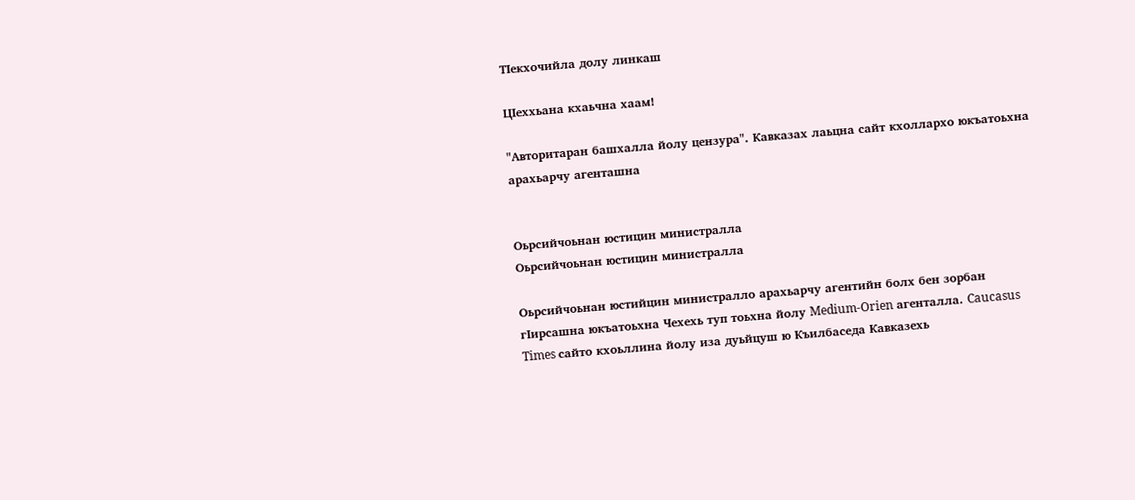ТIекхочийла долу линкаш

ЦIеххьана кхаьчна хаам!

"Авторитаран башхалла йолу цензура". Кавказах лаьцна сайт кхоллархо юкъатоьхна арахьарчу агенташна


Оьрсийчоьнан юстицин министралла
Оьрсийчоьнан юстицин министралла

Оьрсийчоьнан юстийцин министралло арахьарчу агентийн болх бен зорбан гIирсашна юкъатоьхна Чехехь туп тоьхна йолу Medium-Orien агенталла. Caucasus Times сайто кхоьллина йолу иза дуьйцуш ю Къилбаседа Кавказехь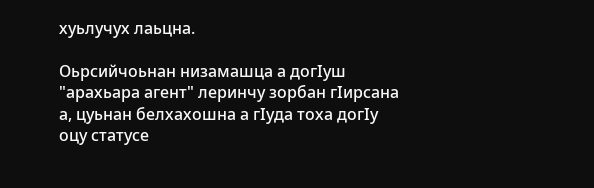хуьлучух лаьцна.

Оьрсийчоьнан низамашца а догIуш "арахьара агент" леринчу зорбан гIирсана а, цуьнан белхахошна а гIуда тоха догIу оцу статусе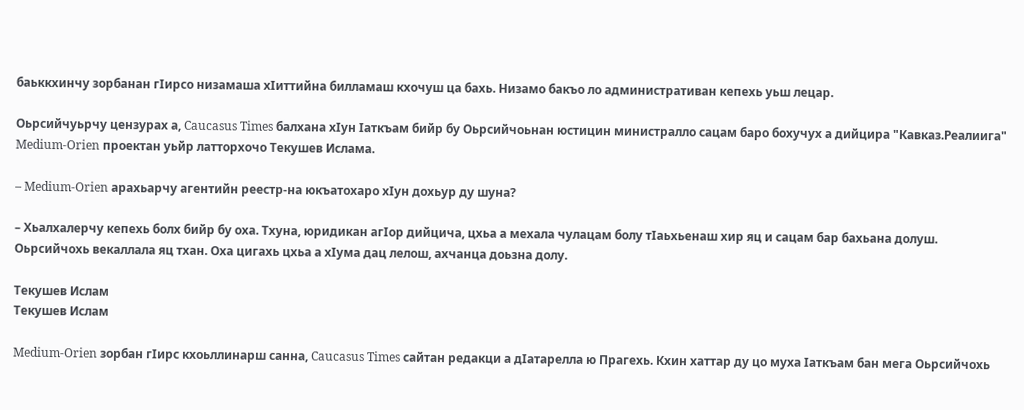баьккхинчу зорбанан гIирсо низамаша хIиттийна билламаш кхочуш ца бахь. Низамо бакъо ло административан кепехь уьш лецар.

Оьрсийчуьрчу цензурах а, Caucasus Times балхана хIун Iаткъам бийр бу Оьрсийчоьнан юстицин министралло сацам баро бохучух а дийцира "Кавказ.Реалиига" Medium-Orien проектан уьйр латторхочо Текушев Ислама.

– Medium-Orien арахьарчу агентийн реестр-на юкъатохаро хIун дохьур ду шуна?

– Хьалхалерчу кепехь болх бийр бу оха. Тхуна, юридикан агIор дийцича, цхьа а мехала чулацам болу тIаьхьенаш хир яц и сацам бар бахьана долуш. Оьрсийчохь векаллала яц тхан. Оха цигахь цхьа а хIума дац лелош, ахчанца доьзна долу.

Текушев Ислам
Текушев Ислам

Medium-Orien зорбан гIирс кхоьллинарш санна, Caucasus Times сайтан редакци а дIатарелла ю Прагехь. Кхин хаттар ду цо муха Iаткъам бан мега Оьрсийчохь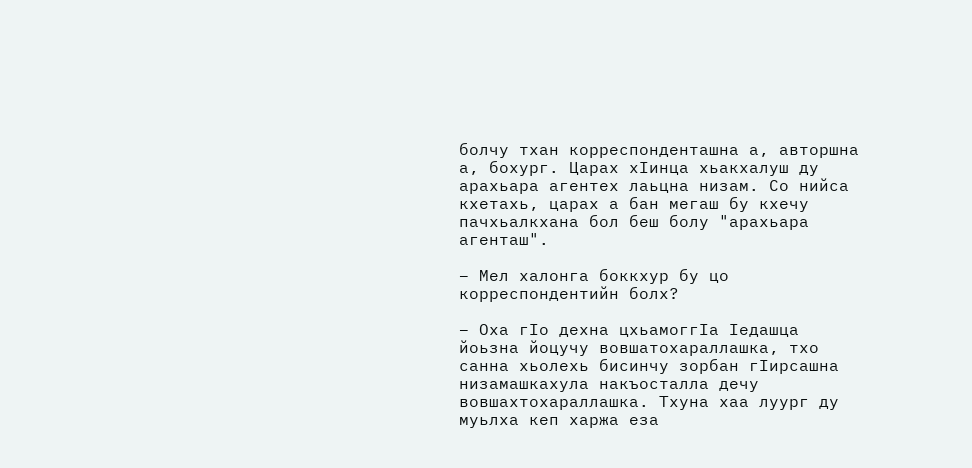болчу тхан корреспонденташна а, авторшна а, бохург. Царах хIинца хьакхалуш ду арахьара агентех лаьцна низам. Со нийса кхетахь, царах а бан мегаш бу кхечу пачхьалкхана бол беш болу "арахьара агенташ".

– Мел халонга боккхур бу цо корреспондентийн болх?

– Оха гIо дехна цхьамоггIа Iедашца йоьзна йоцучу вовшатохараллашка, тхо санна хьолехь бисинчу зорбан гIирсашна низамашкахула накъосталла дечу вовшахтохараллашка. Тхуна хаа луург ду муьлха кеп харжа еза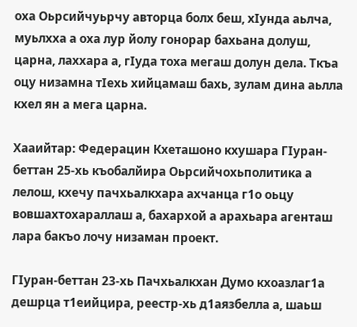оха Оьрсийчуьрчу авторца болх беш, хIунда аьлча, муьлхха а оха лур йолу гонорар бахьана долуш, царна, лаххара а, гIуда тоха мегаш долун дела. Ткъа оцу низамна тIехь хийцамаш бахь, зулам дина аьлла кхел ян а мега царна.

Хааийтар: Федерацин Кхеташоно кхушара ГIуран-беттан 25-хь къобалйира Оьрсийчохьполитика а лелош, кхечу пачхьалкхара ахчанца г1о оьцу вовшахтохараллаш а, бахархой а арахьара агенташ лара бакъо лочу низаман проект.

ГIуран-беттан 23-хь Пачхьалкхан Думо кхоазлаг1а дешрца т1еийцира, реестр-хь д1аязбелла а, шаьш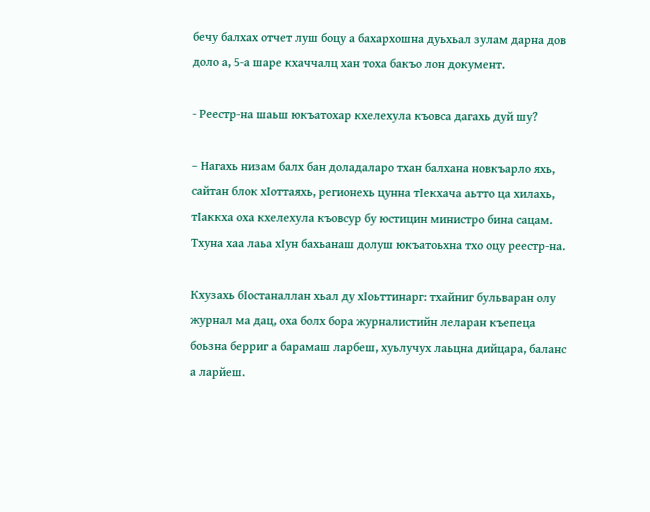бечу балхах отчет луш боцу а бахархошна дуьхьал зулам дарна дов доло а, 5-а шаре кхаччалц хан тоха бакъо лон документ.

- Реестр-на шаьш юкъатохар кхелехула къовса дагахь дуй шу?

– Нагахь низам балх бан доладаларо тхан балхана новкъарло яхь, сайтан блок хIоттаяхь, регионехь цунна тIекхача аьтто ца хилахь, тIаккха оха кхелехула къовсур бу юстицин министро бина сацам. Тхуна хаа лаьа хIун бахьанаш долуш юкъатоьхна тхо оцу реестр-на.

Кхузахь бIостаналлан хьал ду хIоьттинарг: тхайниг бульваран олу журнал ма дац, оха болх бора журналистийн леларан къепеца боьзна берриг а барамаш ларбеш, хуьлучух лаьцна дийцара, баланс а ларйеш.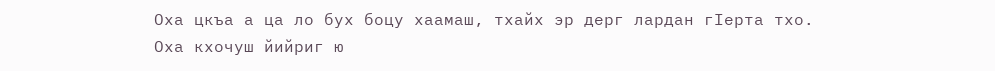Оха цкъа а ца ло бух боцу хаамаш, тхайх эр дерг лардан гIерта тхо. Оха кхочуш йийриг ю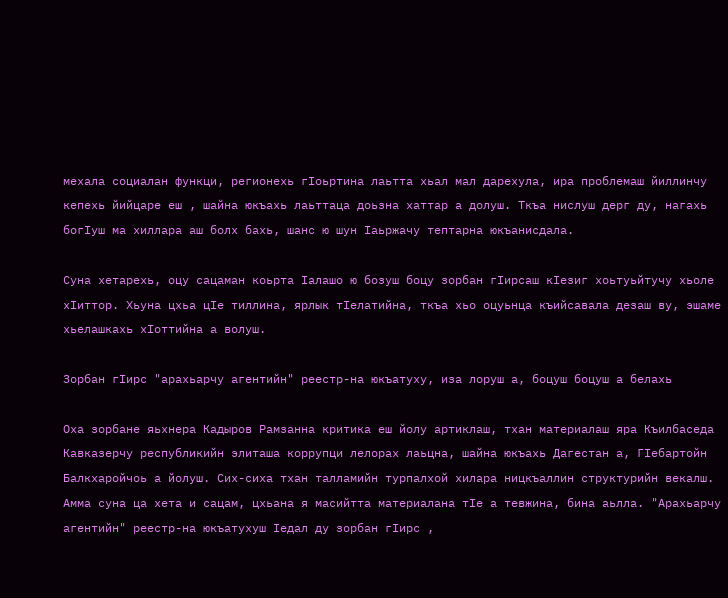мехала социалан функци, регионехь гIоьртина лаьтта хьал мал дарехула, ира проблемаш йиллинчу кепехь йийцаре еш , шайна юкъахь лаьттаца доьзна хаттар а долуш. Ткъа нислуш дерг ду, нагахь богIуш ма хиллара аш болх бахь, шанс ю шун Iаьржачу тептарна юкъанисдала.

Суна хетарехь, оцу сацаман коьрта Iалашо ю бозуш боцу зорбан гIирсаш кӀезиг хоьтуьйтучу хьоле хIиттор. Хьуна цхьа цIе тиллина, ярлык тIелатийна, ткъа хьо оцуьнца къийсавала дезаш ву, эшаме хьелашкахь хIоттийна а волуш.

Зорбан гIирс "арахьарчу агентийн" реестр-на юкъатуху, иза лоруш а, боцуш боцуш а белахь

Оха зорбане яьхнера Кадыров Рамзанна критика еш йолу артиклаш, тхан материалаш яра Къилбаседа Кавказерчу республикийн элиташа коррупци лелорах лаьцна, шайна юкъахь Дагестан а, ГIебартойн Балкхаройчоь а йолуш. Сих-сиха тхан талламийн турпалхой хилара ницкъаллин структурийн векалш. Амма суна ца хета и сацам, цхьана я масийтта материалана тIе а тевжина, бина аьлла. "Арахьарчу агентийн" реестр-на юкъатухуш Iедал ду зорбан гIирс ,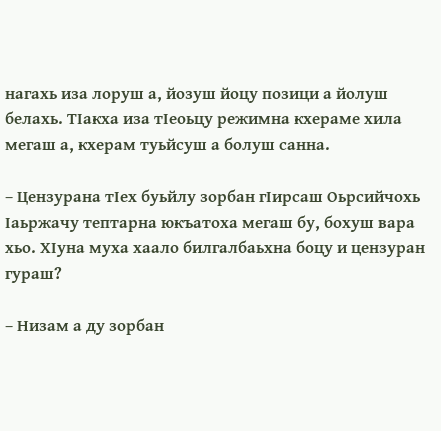нагахь иза лоруш а, йозуш йоцу позици а йолуш белахь. ТIакха иза тIеоьцу режимна кхераме хила мегаш а, кхерам туьйсуш а болуш санна.

– Цензурана тIех буьйлу зорбан гIирсаш Оьрсийчохь Iаьржачу тептарна юкъатоха мегаш бу, бохуш вара хьо. ХIуна муха хаало билгалбаьхна боцу и цензуран гураш?

– Низам а ду зорбан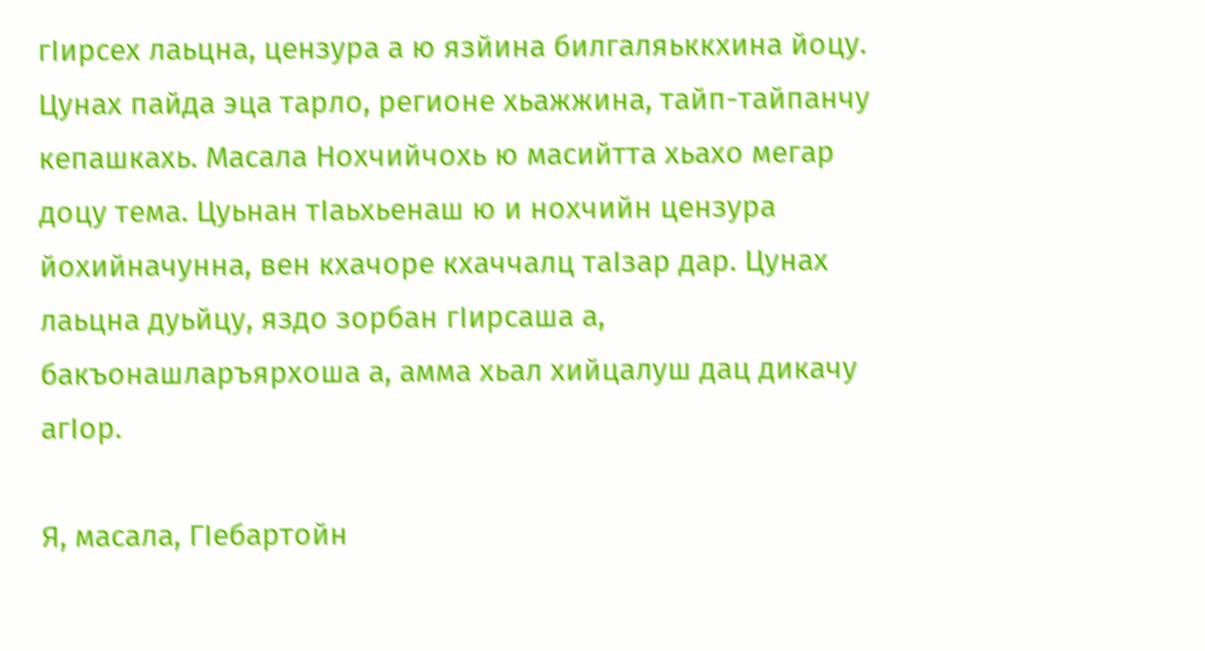гIирсех лаьцна, цензура а ю язйина билгаляьккхина йоцу. Цунах пайда эца тарло, регионе хьажжина, тайп-тайпанчу кепашкахь. Масала Нохчийчохь ю масийтта хьахо мегар доцу тема. Цуьнан тIаьхьенаш ю и нохчийн цензура йохийначунна, вен кхачоре кхаччалц таIзар дар. Цунах лаьцна дуьйцу, яздо зорбан гIирсаша а, бакъонашларъярхоша а, амма хьал хийцалуш дац дикачу агIор.

Я, масала, ГIебартойн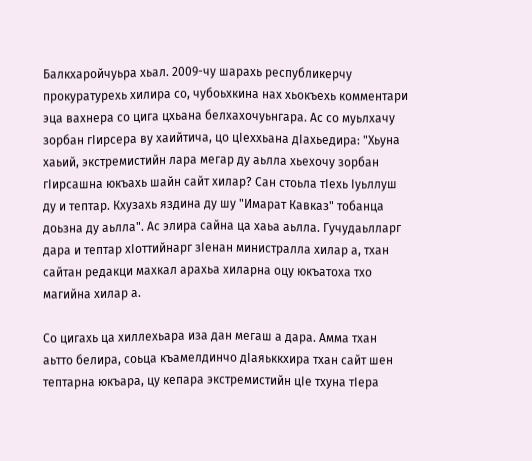Балкхаройчуьра хьал. 2009-чу шарахь республикерчу прокуратурехь хилира со, чубоьхкина нах хьокъехь комментари эца вахнера со цига цхьана белхахочуьнгара. Ас со муьлхачу зорбан гIирсера ву хаийтича, цо цIеххьана дIахьедира: "Хьуна хаьий, экстремистийн лара мегар ду аьлла хьехочу зорбан гIирсашна юкъахь шайн сайт хилар? Сан стоьла тIехь Iуьллуш ду и тептар. Кхузахь яздина ду шу "Имарат Кавказ" тобанца доьзна ду аьлла". Ас элира сайна ца хаьа аьлла. Гучудаьлларг дара и тептар хIоттийнарг зIенан министралла хилар а, тхан сайтан редакци махкал арахьа хиларна оцу юкъатоха тхо магийна хилар а.

Со цигахь ца хиллехьара иза дан мегаш а дара. Амма тхан аьтто белира, соьца къамелдинчо дIаяьккхира тхан сайт шен тептарна юкъара, цу кепара экстремистийн цIе тхуна тIера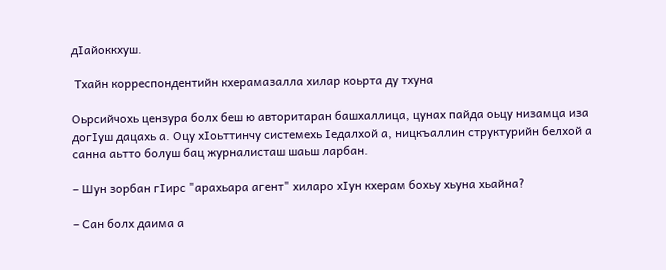дIайоккхуш.

 Тхайн корреспондентийн кхерамазалла хилар коьрта ду тхуна

Оьрсийчохь цензура болх беш ю авторитаран башхаллица, цунах пайда оьцу низамца иза догIуш дацахь а. Оцу хIоьттинчу системехь Iедалхой а, ницкъаллин структурийн белхой а санна аьтто болуш бац журналисташ шаьш ларбан.

– Шун зорбан гIирс "арахьара агент" хиларо хIун кхерам бохьу хьуна хьайна?

– Сан болх даима а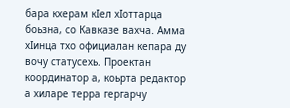бара кхерам кIел хIоттарца боьзна, со Кавказе вахча. Амма хIинца тхо официалан кепара ду вочу статусехь. Проектан координатор а, коьрта редактор а хиларе терра гергарчу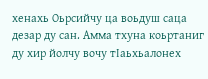хенахь Оьрсийчу ца воьдуш саца дезар ду сан. Амма тхуна коьртаниг ду хир йолчу вочу тIаьхьалонех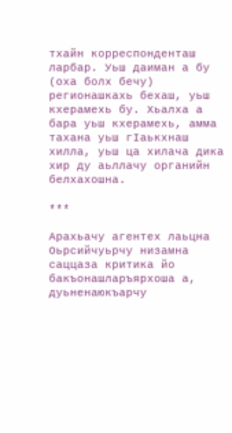тхайн корреспонденташ ларбар. Уьш даиман а бу (оха болх бечу) регионашкахь бехаш, уьш кхерамехь бу. Хьалха а бара уьш кхерамехь, амма тахана уьш гӀаькхнаш хилла, уьш ца хилача дика хир ду аьллачу органийн белхахошна.

***

Арахьачу агентех лаьцна Оьрсийчуьрчу низамна саццаза критика йо бакъонашларъярхоша а, дуьненаюкъарчу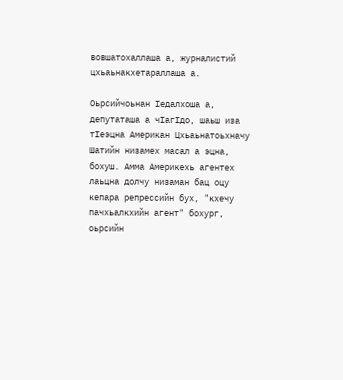вовшатохаллаша а, журналистий цхьаьнакхетараллаша а.

Оьрсийчоьнан Iедалхоша а, депутаташа а чIагIдо, шаьш иза тIеэцна Американ Цхьаьнатоьхначу Шатийн низамех масал а эцна, бохуш. Амма Америкехь агентех лаьцна долчу низаман бац оцу кепара репрессийн бух, "кхечу пачхьалкхийн агент" бохург, оьрсийн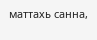маттахь санна,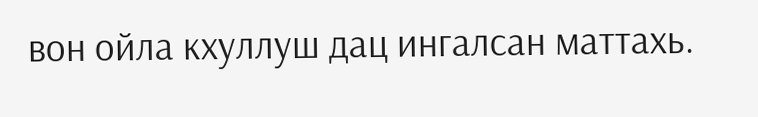вон ойла кхуллуш дац ингалсан маттахь.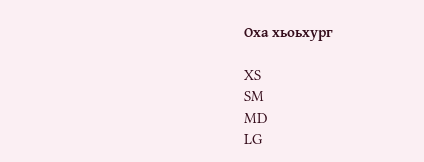Оха хьоьхург

XS
SM
MD
LG